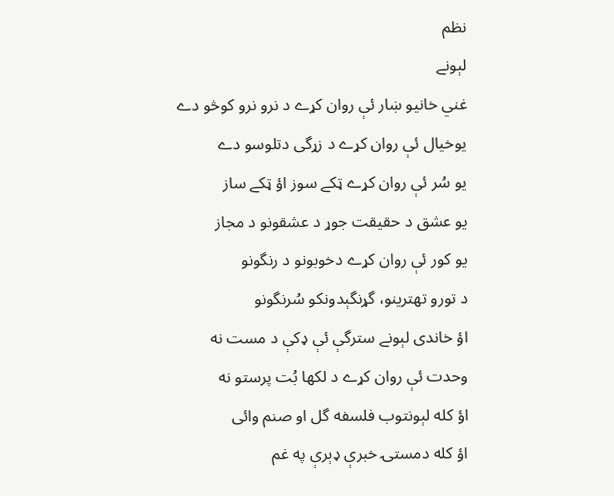نظم
لېونے
غني خانيو ښار ئې روان کړے د نرو نرو کوڅو دے
يوخيال ئې روان کړے د زړگی دتلوسو دے
يو سُر ئې روان کړے ټکے سوز اؤ ټکے ساز
يو عشق د حقيقت جوړ د عشقونو د مجاز
يو کور ئې روان کړے دخوبونو د رنگونو
د تورو تهترينو، گړنگېدونکو سُرنگونو
اؤ خاندی لېونے سترگې ئې ډکې د مست نه
وحدت ئې روان کړے د لکها بُت پرستو نه
اؤ کله لېونتوب فلسفه گل او صنم وائی
اؤ کله دمستۍ خبرې ډېرې په غم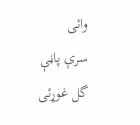وائی
سرې پاڼې گل غوړئی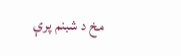مخ د شبنم پرې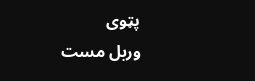پټوی
وربل مست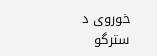خوروی د سترگو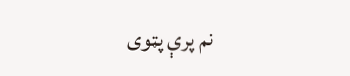نم پرې پټوی